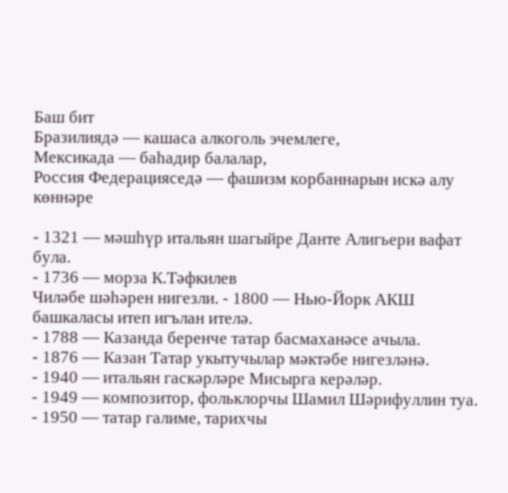Баш бит
Бразилиядә — кашаса алкоголь эчемлеге,
Мексикада — баһадир балалар,
Россия Федерацияседә — фашизм корбаннарын искә алу көннәре

- 1321 — мәшһүр итальян шагыйре Данте Алигьери вафат була.
- 1736 — морза К.Тәфкилев
Чиләбе шәһәрен нигезли. - 1800 — Нью-Йорк АКШ башкаласы итеп игълан ителә.
- 1788 — Казанда беренче татар басмаханәсе ачыла.
- 1876 — Казан Татар укытучылар мәктәбе нигезләнә.
- 1940 — итальян гаскәрләре Мисырга керәләр.
- 1949 — композитор, фольклорчы Шамил Шәрифуллин туа.
- 1950 — татар галиме, тарихчы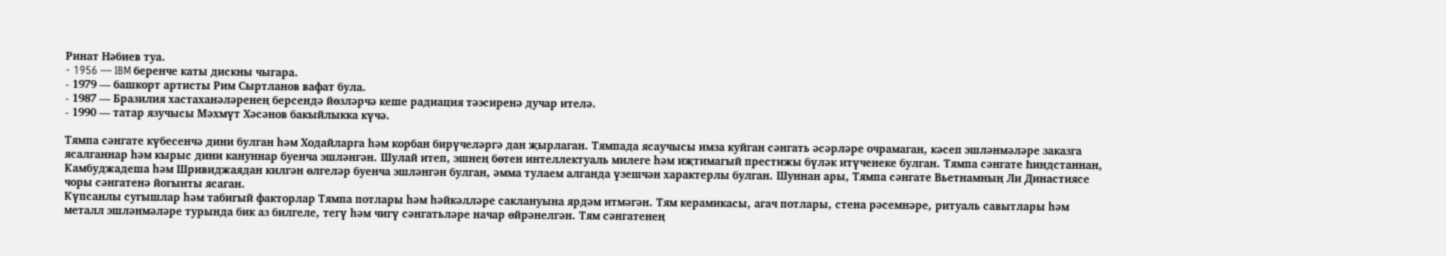Ринат Нәбиев туа.
- 1956 — IBM беренче каты дискны чыгара.
- 1979 — башкорт артисты Рим Сыртланов вафат була.
- 1987 — Бразилия хастаханәләренең берсендә йөзләрчә кеше радиация тәэсиренә дучар ителә.
- 1990 — татар язучысы Мәхмүт Хәсәнов бакыйлыкка күчә.

Тямпа сәнгате күбесенчә дини булган һәм Ходайларга һәм корбан бирүчеләргә дан җырлаган. Тямпада ясаучысы имза куйган сәнгать әсәрләре очрамаган, кәсеп эшләнмәләре заказга ясалганнар һәм кырыс дини кануннар буенча эшләнгән. Шулай итеп, эшнең бөтен интеллектуаль милеге һәм иҗтимагый престижы бүләк итүченеке булган. Тямпа сәнгате Һиндстаннан, Камбуджадеша һәм Шривиджаядан килгән өлгеләр буенча эшләнгән булган, әмма тулаем алганда үзешчән характерлы булган. Шуннан ары, Тямпа сәнгате Вьетнамның Ли Династиясе чоры сәнгатенә йогынты ясаган.
Күпсанлы сугышлар һәм табигый факторлар Тямпа потлары һәм һәйкәлләре саклануына ярдәм итмәгән. Тям керамикасы, агач потлары, стена рәсемнәре, ритуаль савытлары һәм металл эшләнмәләре турында бик аз билгеле, тегү һәм чигү сәнгатьләре начар өйрәнелгән. Тям сәнгатенең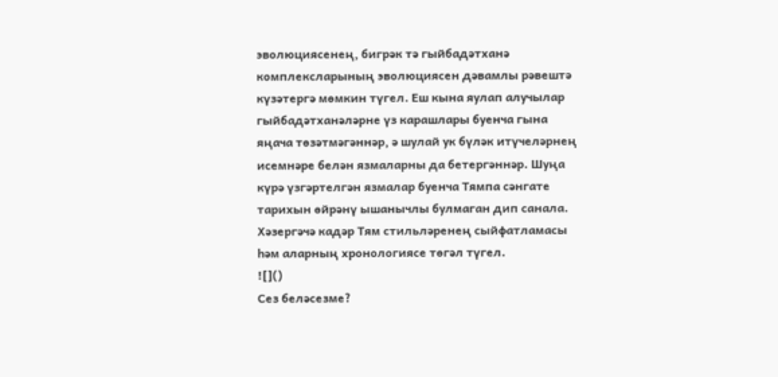эволюциясенең, бигрәк тә гыйбадәтханә комплексларының эволюциясен дәвамлы рәвештә күзәтергә мөмкин түгел. Еш кына яулап алучылар гыйбадәтханәләрне үз карашлары буенча гына яңача төзәтмәгәннәр, ә шулай ук бүләк итүчеләрнең исемнәре белән язмаларны да бетергәннәр. Шуңа күрә үзгәртелгән язмалар буенча Тямпа сәнгате тарихын өйрәнү ышанычлы булмаган дип санала. Хәзергәчә кадәр Тям стильләренең сыйфатламасы һәм аларның хронологиясе төгәл түгел.
![]()
Сез беләсезме?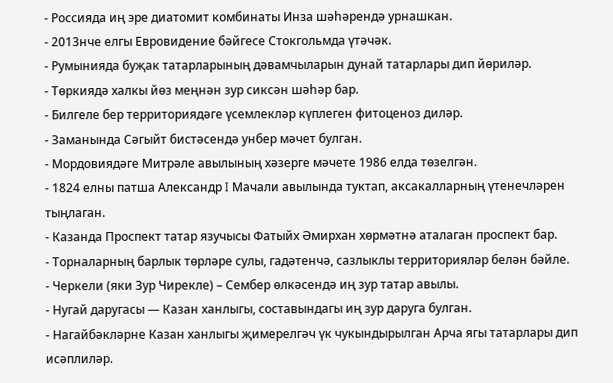- Россияда иң эре диатомит комбинаты Инза шәһәрендә урнашкан.
- 2013нче елгы Евровидение бәйгесе Стокгольмда үтәчәк.
- Румынияда буҗак татарларының дәвамчыларын дунай татарлары дип йөриләр.
- Төркиядә халкы йөз меңнән зур сиксән шәһәр бар.
- Билгеле бер территориядәге үсемлекләр күплеген фитоценоз диләр.
- Заманында Сәгыйт бистәсендә унбер мәчет булган.
- Мордовиядәге Митрәле авылының хәзерге мәчете 1986 елда төзелгән.
- 1824 елны патша Александр I Мачали авылында туктап, аксакалларның үтенечләрен тыңлаган.
- Казанда Проспект татар язучысы Фатыйх Әмирхан хөрмәтнә аталаган проспект бар.
- Торналарның барлык төрләре сулы, гадәтенчә, сазлыклы территорияләр белән бәйле.
- Черкели (яки Зур Чирекле) – Сембер өлкәсендә иң зур татар авылы.
- Нугай даругасы — Казан ханлыгы, составындагы иң зур даруга булган.
- Нагайбәкләрне Казан ханлыгы җимерелгәч үк чукындырылган Арча ягы татарлары дип исәплиләр.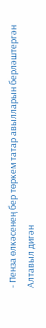- Пенза өлкәсенең бер төркем татар авылларын берләштергән Алтавыл дигән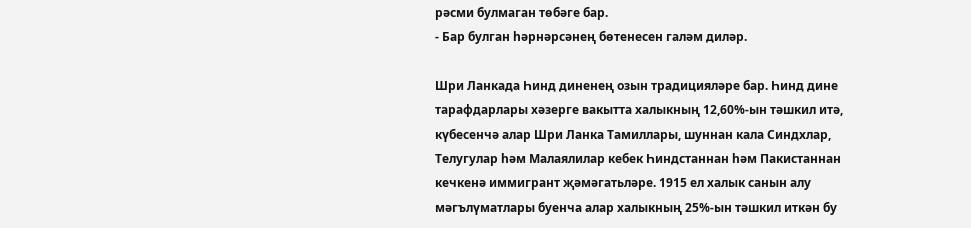рәсми булмаган төбәге бар.
- Бар булган һәрнәрсәнең бөтенесен галәм диләр.

Шри Ланкада Һинд диненең озын традицияләре бар. Һинд дине тарафдарлары хәзерге вакытта халыкның 12,60%-ын тәшкил итә, күбесенчә алар Шри Ланка Тамиллары, шуннан кала Синдхлар, Телугулар һәм Малаялилар кебек Һиндстаннан һәм Пакистаннан кечкенә иммигрант җәмәгатьләре. 1915 ел халык санын алу мәгълүматлары буенча алар халыкның 25%-ын тәшкил иткән бу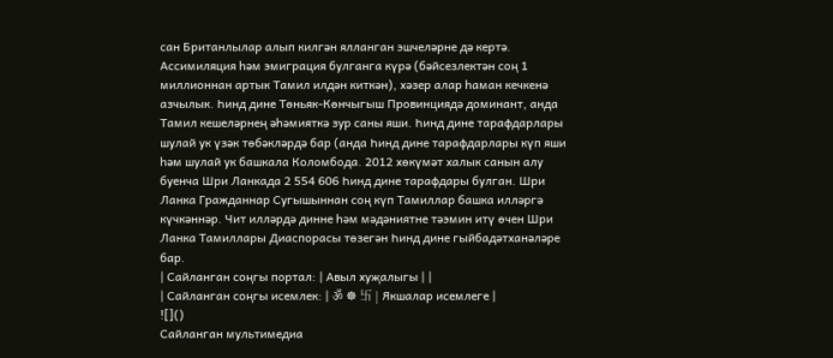сан Британлылар алып килгән ялланган эшчеләрне дә кертә. Ассимиляция һәм эмиграция булганга күрә (бәйсезлектән соң 1 миллионнан артык Тамил илдән киткән), хәзер алар һаман кечкенә азчылык. Һинд дине Төньяк-Көнчыгыш Провинциядә доминант, анда Тамил кешеләрнең әһәмияткә зур саны яши. Һинд дине тарафдарлары шулай ук үзәк төбәкләрдә бар (анда Һинд дине тарафдарлары күп яши һәм шулай ук башкала Коломбода. 2012 хөкүмәт халык санын алу буенча Шри Ланкада 2 554 606 Һинд дине тарафдары булган. Шри Ланка Гражданнар Сугышыннан соң күп Тамиллар башка илләргә күчкәннәр. Чит илләрдә динне һәм мәдәниятне тәэмин итү өчен Шри Ланка Тамиллары Диаспорасы төзегән Һинд дине гыйбадәтханәләре бар.
| Сайланган cоңгы портал: | Авыл хуҗалыгы | |
| Сайланган cоңгы исемлек: | ॐ ☸ 卐 | Якшалар исемлеге |
![]()
Сайланган мультимедиа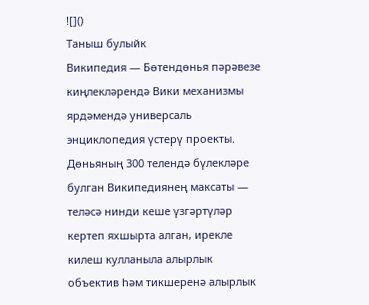![]()
Таныш булыйк
Википедия — Бөтендөнья пәрәвезе киңлекләрендә Вики механизмы ярдәмендә универсаль энциклопедия үстерү проекты.
Дөньяның 300 телендә бүлекләре булган Википедиянең максаты — теләсә нинди кеше үзгәртүләр кертеп яхшырта алган, ирекле килеш кулланыла алырлык объектив һәм тикшеренә алырлык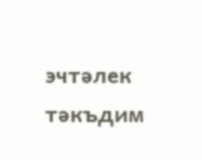эчтәлек тәкъдим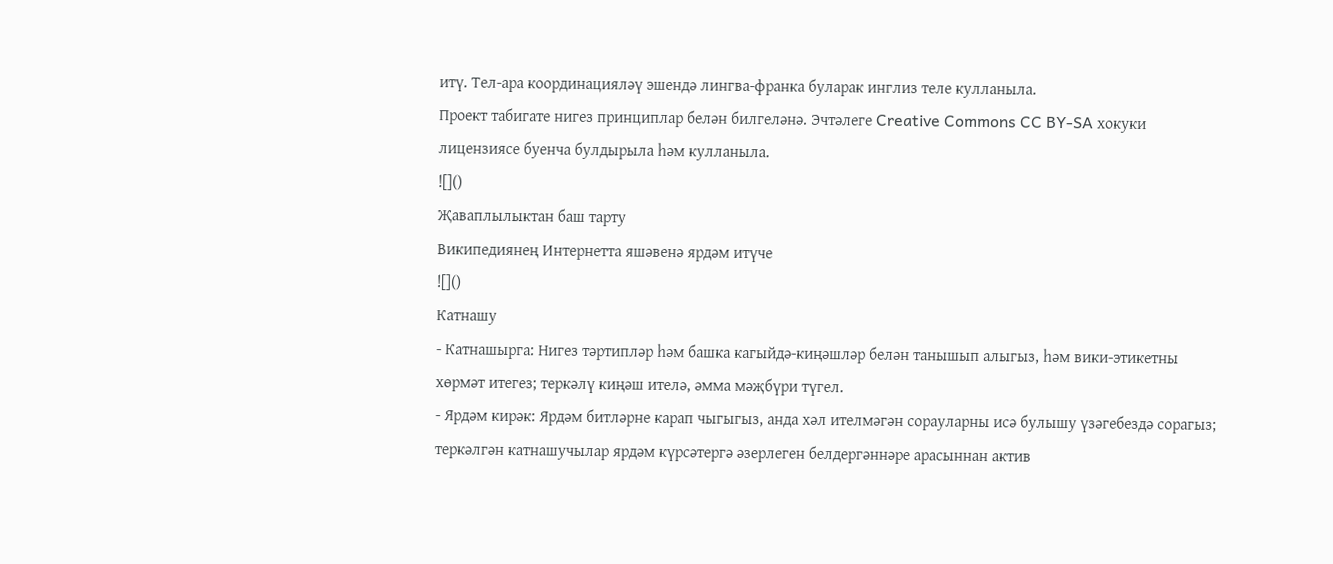итү. Тел-ара координацияләү эшендә лингва-франка буларак инглиз теле кулланыла.
Проект табигате нигез принциплар белән билгеләнә. Эчтәлеге Creative Commons CC BY-SA хокуки лицензиясе буенча булдырыла һәм кулланыла.
![]()
Җаваплылыктан баш тарту
Википедиянең Интернетта яшәвенә ярдәм итүче
![]()
Катнашу
- Катнашырга: Нигез тәртипләр һәм башка кагыйдә-киңәшләр белән танышып алыгыз, һәм вики-этикетны хөрмәт итегез; теркәлү киңәш ителә, әмма мәҗбүри түгел.
- Ярдәм кирәк: Ярдәм битләрне карап чыгыгыз, анда хәл ителмәгән сорауларны исә булышу үзәгебездә сорагыз; теркәлгән катнашучылар ярдәм күрсәтергә әзерлеген белдергәннәре арасыннан актив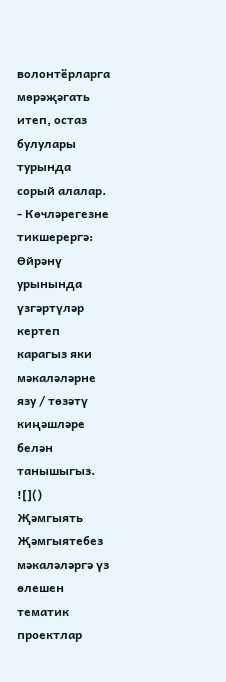волонтёрларга мөрәҗәгать итеп, остаз булулары турында сорый алалар.
- Көчләрегезне тикшерергә: Өйрәнү урынында үзгәртүләр кертеп карагыз яки мәкаләләрне язу / төзәтү киңәшләре белән танышыгыз.
![]()
Җәмгыять
Җәмгыятебез мәкаләләргә үз өлешен тематик проектлар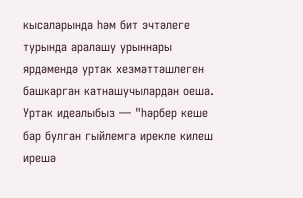кысаларында һәм бит эчтәлеге турында аралашу урыннары ярдәмендә уртак хезмәттәшлеген башкарган катнашучылардан оеша.
Уртак идеалыбыз — "һәрбер кеше бар булган гыйлемгә ирекле килеш ирешә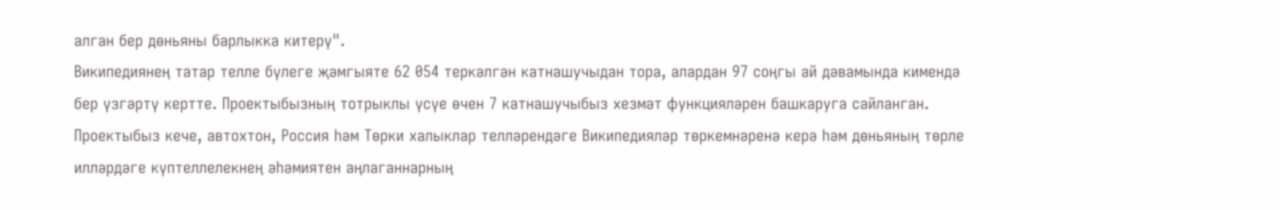алган бер дөньяны барлыкка китерү".
Википедиянең татар телле бүлеге җәмгыяте 62 054 теркәлгән катнашучыдан тора, алардан 97 соңгы ай дәвамында кимендә бер үзгәртү кертте. Проектыбызның тотрыклы үсүе өчен 7 катнашучыбыз хезмәт функцияләрен башкаруга сайланган.
Проектыбыз кече, автохтон, Россия һәм Төрки халыклар телләрендәге Википедияләр төркемнәренә керә һәм дөньяның төрле илләрдәге күптеллелекнең әһәмиятен аңлаганнарның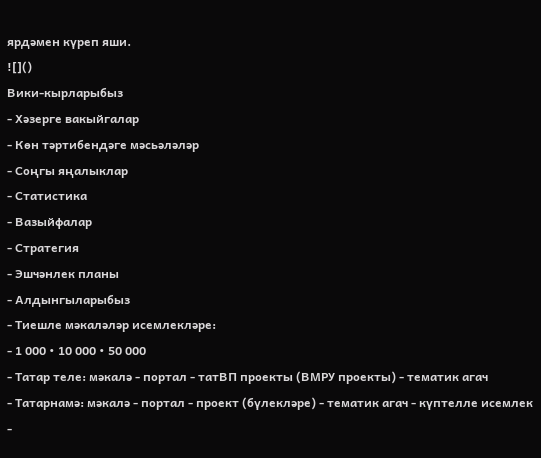ярдәмен күреп яши.
![]()
Вики-кырларыбыз
- Хәзерге вакыйгалар
- Көн тәртибендәге мәсьәләләр
- Соңгы яңалыклар
- Статистика
- Вазыйфалар
- Стратегия
- Эшчәнлек планы
- Алдынгыларыбыз
- Тиешле мәкаләләр исемлекләре:
- 1 000 • 10 000 • 50 000
- Татар теле: мәкалә - портал - татВП проекты (ВМРУ проекты) - тематик агач
- Татарнамә: мәкалә - портал - проект (бүлекләре) - тематик агач - күптелле исемлек -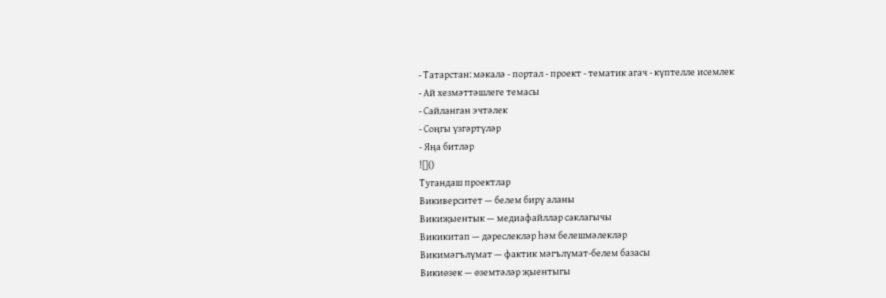- Татарстан: мәкалә - портал - проект - тематик агач - күптелле исемлек
- Ай хезмәттәшлеге темасы
- Сайланган эчтәлек
- Соңгы үзгәртүләр
- Яңа битләр
![]()
Тугандаш проектлар
Викиверситет — белем бирү аланы
Викиҗыентык — медиафайллар саклагычы
Викикитап — дәреслекләр һәм белешмәлекләр
Викимәгълүмат — фактик мәгълүмат-белем базасы
Викиөзек — өземтәләр җыентыгы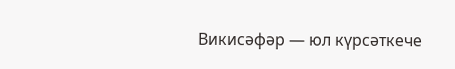Викисәфәр — юл күрсәткече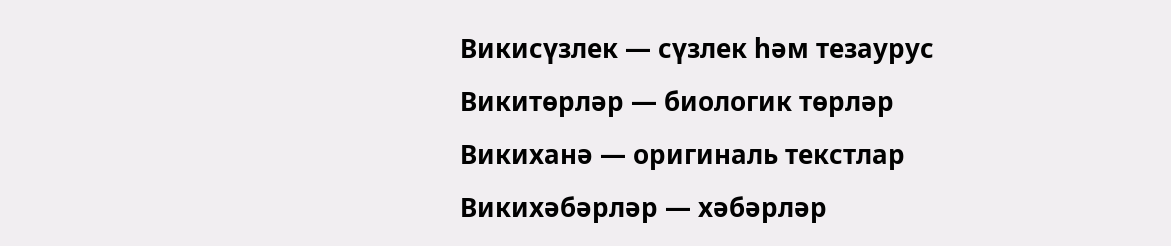Викисүзлек — сүзлек һәм тезаурус
Викитөрләр — биологик төрләр
Викиханә — оригиналь текстлар
Викихәбәрләр — хәбәрләр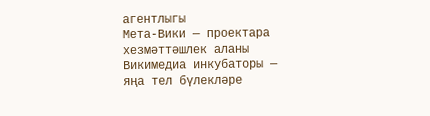агентлыгы
Мета-Вики — проектара хезмәттәшлек аланы
Викимедиа инкубаторы — яңа тел бүлекләре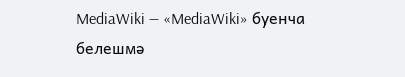MediaWiki — «MediaWiki» буенча белешмә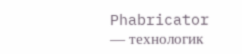Phabricator — технологик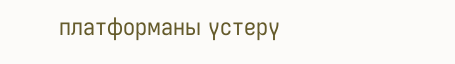платформаны үстерү